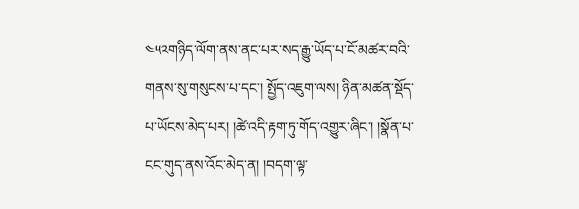༤༥༢གཉིད་ལོག་ནས་ནང་པར་སད་རྒྱུ་ཡོད་པ་ངོ་མཚར་བའི་གནས་སུ་གསུངས་པ་དང་། སྤྱོད་འཇུག་ལས། ཉིན་མཚན་སྡོད་པ་ཡོངས་མེད་པར། །ཚེ་འདི་རྟག་ཏུ་གོད་འགྱུར་ཞིང་། །སྣོན་པ་ངང་གུད་ནས་འོང་མེད་ན། །བདག་ལྟ་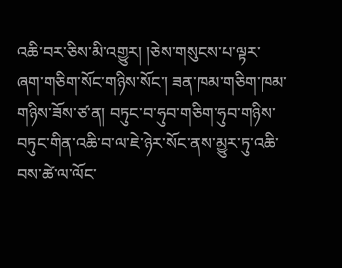འཆི་བར་ཅིས་མི་འགྱུར། །ཅེས་གསུངས་པ་ལྟར་ཞག་གཅིག་སོང་གཉིས་སོང་། ཟན་ཁམ་གཅིག་ཁམ་གཉིས་ཟོས་ཙ་ན། བཏུང་བ་ཧུབ་གཅིག་ཧུབ་གཉིས་བཏུང་གིན་འཆི་བ་ལ་ཇེ་ཉེར་སོང་ནས་མྱུར་ཏུ་འཆི་བས་ཚེ་ལ་ལོང་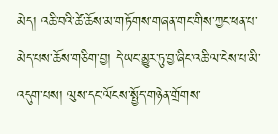མེད། འཆི་བའི་ཚེ་ཆོས་མ་གཏོགས་གཞན་གང་གིས་ཀྱང་ཕན་པ་མེད་པས་ཆོས་གཅིག་བྱ། དེ་ཡང་མྱུར་ཏུ་བྱ་ཞིང་འཆི་ལ་ངེས་པ་མི་འདུག་པས། ལུས་དང་ལོངས་སྤྱོད་གཉེན་གྲོགས་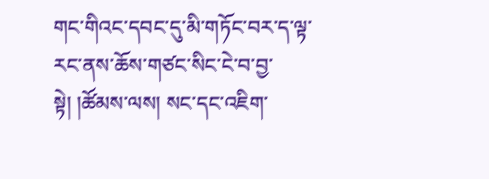གང་གིའང་དབང་དུ་མི་གཏོང་བར་ད་ལྟ་རང་ནས་ཆོས་གཙང་སིང་ངེ་བ་བྱ་སྟེ། །ཚོམས་ལས། སང་དང་འཇིག་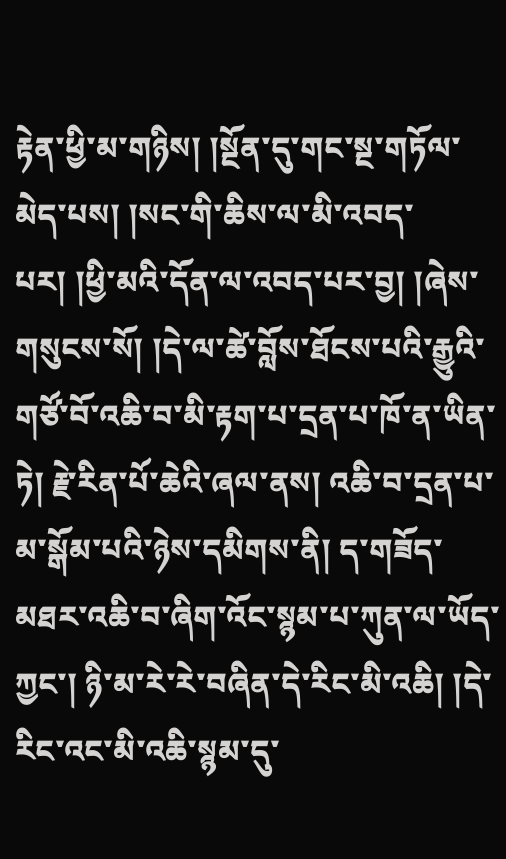རྟེན་ཕྱི་མ་གཉིས། །སྔོན་དུ་གང་སྔ་གཏོལ་མེད་པས། །སང་གི་ཆིས་ལ་མི་འབད་པར། །ཕྱི་མའི་དོན་ལ་འབད་པར་བྱ། །ཞེས་གསུངས་སོ། །དེ་ལ་ཚེ་བློས་ཐོངས་པའི་རྒྱུའི་གཙོ་བོ་འཆི་བ་མི་རྟག་པ་དྲན་པ་ཁོ་ན་ཡིན་ཏེ། རྗེ་རིན་པོ་ཆེའི་ཞལ་ནས། འཆི་བ་དྲན་པ་མ་སྒོམ་པའི་ཉེས་དམིགས་ནི། ད་གཟོད་མཐར་འཆི་བ་ཞིག་འོང་སྙམ་པ་ཀུན་ལ་ཡོད་ཀྱང་། ཉི་མ་རེ་རེ་བཞིན་དེ་རིང་མི་འཆི། །དེ་རིང་འང་མི་འཆི་སྙམ་དུ་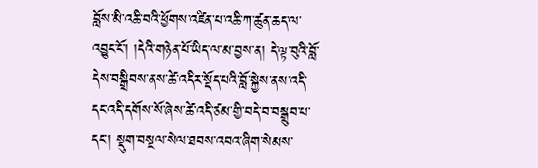བློས་མི་འཆི་བའི་ཕྱོགས་འཛིན་པ་འཆི་ཀ་ཚུན་ཆད་ལ་འབྱུང་ངོ་། །དེའི་གཉེན་པོ་ཡིད་ལ་མ་བྱས་ན། དེ་ལྟ་བུའི་བློ་དེས་བསྒྲིབས་ནས་ཚེ་འདིར་སྡོད་པའི་བློ་སྐྱེས་ནས་འདི་དང་འདི་དགོས་སོ་ཞེས་ཚེ་འདི་ཙམ་གྱི་བདེ་བ་བསྒྲུབ་པ་དང་། སྡུག་བསྔལ་སེལ་ཐབས་འབའ་ཞིག་སེམས་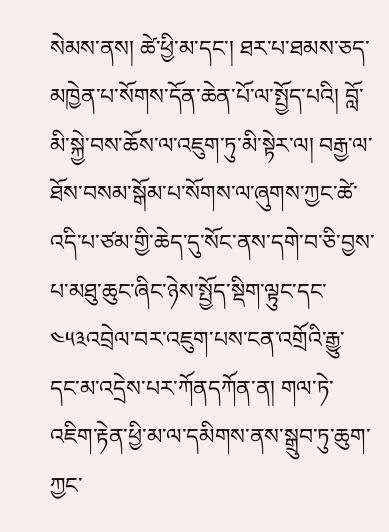སེམས་ནས། ཚེ་ཕྱི་མ་དང་། ཐར་པ་ཐམས་ཅད་མཁྱེན་པ་སོགས་དོན་ཆེན་པོ་ལ་སྤྱོད་པའི། བློ་མི་སྐྱེ་བས་ཆོས་ལ་འཇུག་ཏུ་མི་སྟེར་ལ། བརྒྱ་ལ་ཐོས་བསམ་སྒོམ་པ་སོགས་ལ་ཞུགས་ཀྱང་ཚེ་འདི་པ་ཙམ་གྱི་ཆེད་དུ་སོང་ནས་དགེ་བ་ཅི་བྱས་པ་མཐུ་ཆུང་ཞིང་ཉེས་སྤྱོད་སྡིག་ལྟུང་དང་
༤༥༣འབྲེལ་བར་འཇུག་པས་ངན་འགྲོའི་རྒྱུ་དང་མ་འདྲེས་པར་ཀོནདཀོན་ན། གལ་ཏེ་འཇིག་རྟེན་ཕྱི་མ་ལ་དམིགས་ནས་སྒྲུབ་ཏུ་ཆུག་ཀྱང་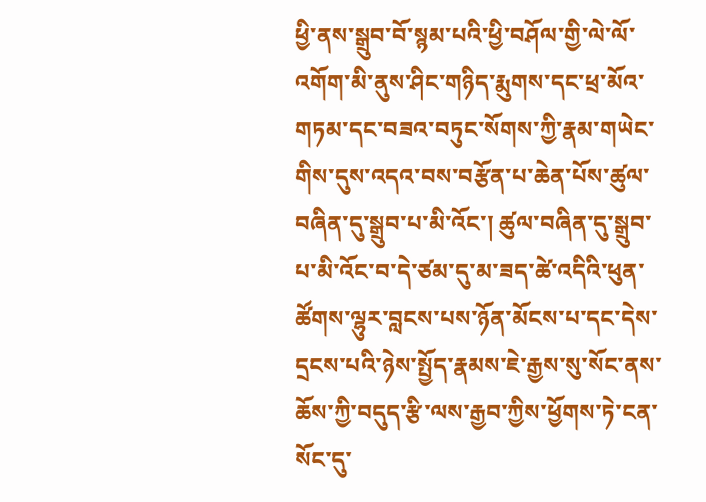ཕྱི་ནས་སྒྲུབ་བོ་སྙམ་པའི་ཕྱི་བཤོལ་གྱི་ལེ་ལོ་འགོག་མི་ནུས་ཤིང་གཉིད་རྨུགས་དང་ཕྲ་མོའ་གཏམ་དང་བཟའ་བཏུང་སོགས་ཀྱི་རྣམ་གཡེང་གིས་དུས་འདའ་བས་བརྩོན་པ་ཆེན་པོས་ཚུལ་བཞིན་དུ་སྒྲུབ་པ་མི་འོང་། ཚུལ་བཞིན་དུ་སྒྲུབ་པ་མི་འོང་བ་དེ་ཙམ་དུ་མ་ཟད་ཚེ་འདིའི་ཕུན་ཚོགས་ལྷུར་བླངས་པས་ཉོན་མོངས་པ་དང་དེས་དྲངས་པའི་ཉེས་སྤྱོད་རྣམས་ཇེ་རྒྱས་སུ་སོང་ནས་ཆོས་ཀྱི་བདུད་རྩི་ལས་རྒྱབ་ཀྱིས་ཕྱོགས་ཏེ་ངན་སོང་དུ་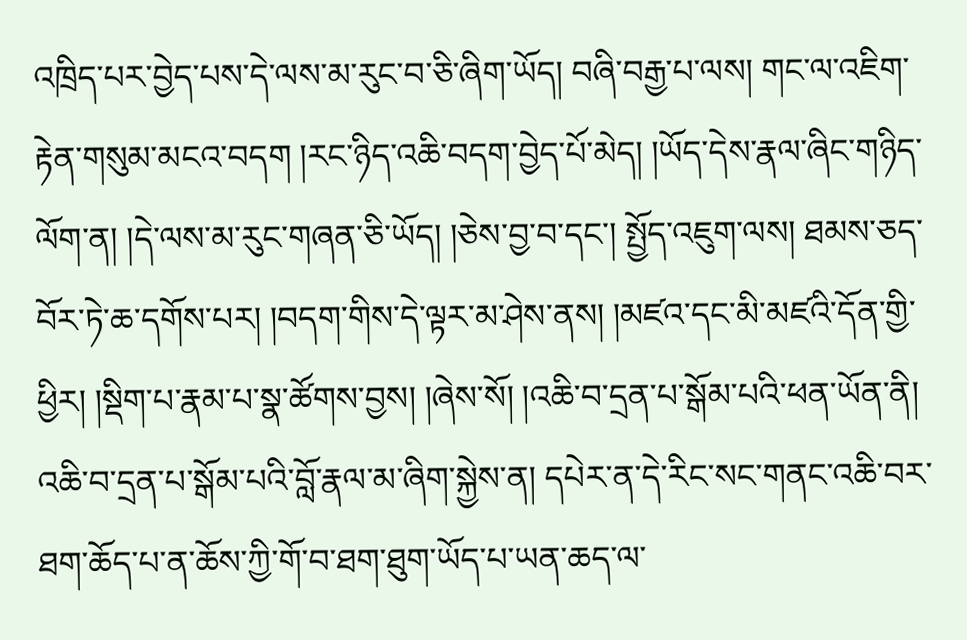འཁྲིད་པར་བྱེད་པས་དེ་ལས་མ་རུང་བ་ཅི་ཞིག་ཡོད། བཞི་བརྒྱ་པ་ལས། གང་ལ་འཇིག་རྟེན་གསུམ་མངའ་བདག །རང་ཉིད་འཆི་བདག་བྱེད་པོ་མེད། །ཡོད་དེས་རྣལ་ཞིང་གཉིད་ལོག་ན། །དེ་ལས་མ་རུང་གཞན་ཅི་ཡོད། །ཅེས་བྱ་བ་དང་། སྤྱོད་འཇུག་ལས། ཐམས་ཅད་བོར་ཏེ་ཆ་དགོས་པར། །བདག་གིས་དེ་ལྟར་མ་ཤེས་ནས། །མཛའ་དང་མི་མཛའི་དོན་གྱི་ཕྱིར། །སྡིག་པ་རྣམ་པ་སྣ་ཚོགས་བྱས། །ཞེས་སོ། །འཆི་བ་དྲན་པ་སྒོམ་པའི་ཕན་ཡོན་ནི། འཆི་བ་དྲན་པ་སྒོམ་པའི་བློ་རྣལ་མ་ཞིག་སྐྱེས་ན། དཔེར་ན་དེ་རིང་སང་གནང་འཆི་བར་ཐག་ཆོད་པ་ན་ཆོས་ཀྱི་གོ་བ་ཐག་ཐུག་ཡོད་པ་ཡན་ཆད་ལ་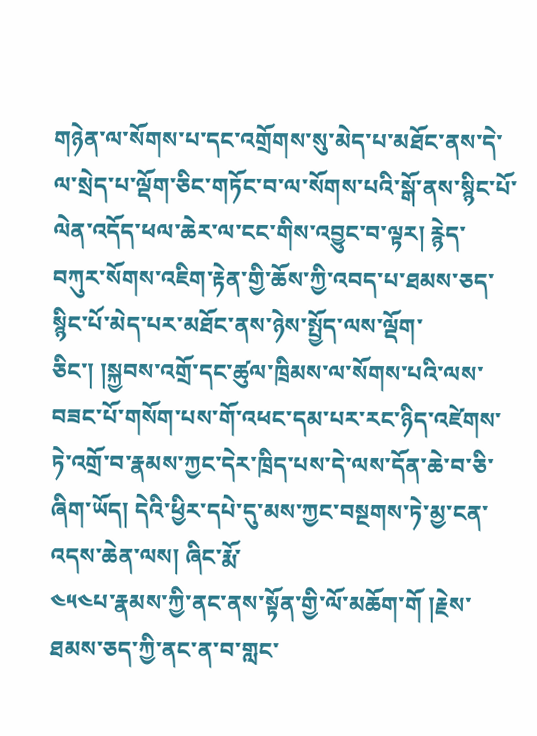གཉེན་ལ་སོགས་པ་དང་འགྲོགས་སུ་མེད་པ་མཐོང་ནས་དེ་ལ་སྲེད་པ་ལྡོག་ཅིང་གཏོང་བ་ལ་སོགས་པའི་སྒོ་ནས་སྙིང་པོ་ལེན་འདོད་ཕལ་ཆེར་ལ་ངང་གིས་འབྱུང་བ་ལྟར། རྙེད་བཀུར་སོགས་འཇིག་རྟེན་གྱི་ཆོས་ཀྱི་འབད་པ་ཐམས་ཅད་སྙིང་པོ་མེད་པར་མཐོང་ནས་ཉེས་སྤྱོད་ལས་ལྡོག་ཅིང་། །སྐྱབས་འགྲོ་དང་ཚུལ་ཁྲིམས་ལ་སོགས་པའི་ལས་བཟང་པོ་གསོག་པས་གོ་འཕང་དམ་པར་རང་ཉིད་འཛེགས་ཏེ་འགྲོ་བ་རྣམས་ཀྱང་དེར་ཁྲིད་པས་དེ་ལས་དོན་ཆེ་བ་ཅི་ཞིག་ཡོད། དེའི་ཕྱིར་དཔེ་དུ་མས་ཀྱང་བསྔགས་ཏེ་མྱ་ངན་འདས་ཆེན་ལས། ཞིང་རྨོ་
༤༥༤པ་རྣམས་ཀྱི་ནང་ནས་སྟོན་གྱི་ལོ་མཆོག་གོ །རྗེས་ཐམས་ཅད་ཀྱི་ནང་ན་བ་གླང་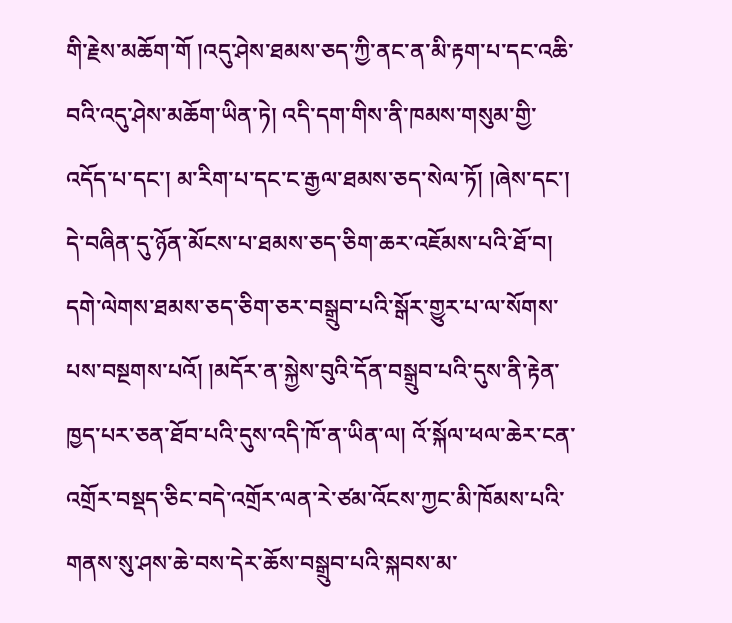གི་རྗེས་མཆོག་གོ །འདུ་ཤེས་ཐམས་ཅད་ཀྱི་ནང་ན་མི་རྟག་པ་དང་འཆི་བའི་འདུ་ཤེས་མཆོག་ཡིན་ཏེ། འདི་དག་གིས་ནི་ཁམས་གསུམ་གྱི་འདོད་པ་དང་། མ་རིག་པ་དང་ང་རྒྱལ་ཐམས་ཅད་སེལ་ཏོ། །ཞེས་དང་། དེ་བཞིན་དུ་ཉོན་མོངས་པ་ཐམས་ཅད་ཅིག་ཆར་འཇོམས་པའི་ཐོ་བ། དགེ་ལེགས་ཐམས་ཅད་ཅིག་ཅར་བསྒྲུབ་པའི་སྒོར་གྱུར་པ་ལ་སོགས་པས་བསྔགས་པའོ། །མདོར་ན་སྐྱེས་བུའི་དོན་བསྒྲུབ་པའི་དུས་ནི་རྟེན་ཁྱད་པར་ཅན་ཐོབ་པའི་དུས་འདི་ཁོ་ན་ཡིན་ལ། འོ་སྐོལ་ཕལ་ཆེར་ངན་འགྲོར་བསྡད་ཅིང་བདེ་འགྲོར་ལན་རེ་ཙམ་འོངས་ཀྱང་མི་ཁོམས་པའི་གནས་སུ་ཤས་ཆེ་བས་དེར་ཆོས་བསྒྲུབ་པའི་སྐབས་མ་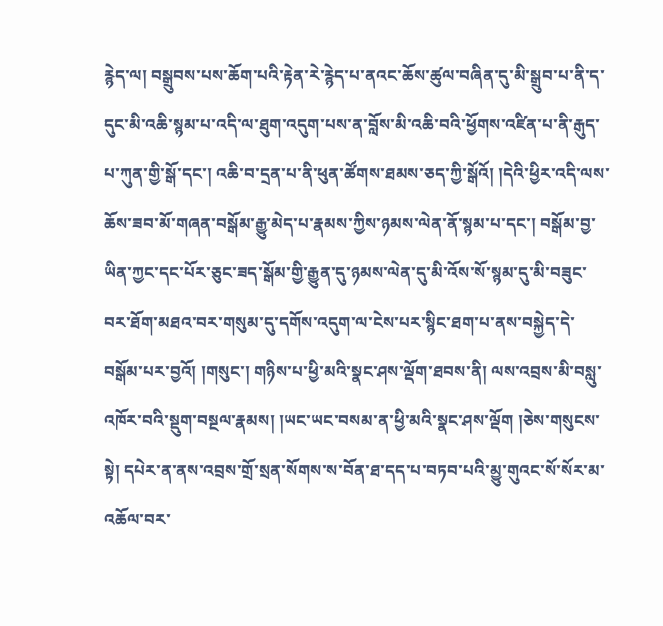རྙེད་ལ། བསྒྲུབས་པས་ཆོག་པའི་རྟེན་རེ་རྙེད་པ་ནའང་ཆོས་ཚུལ་བཞིན་དུ་མི་སྒྲུབ་པ་ནི་ད་དུང་མི་འཆི་སྙམ་པ་འདི་ལ་ཐུག་འདུག་པས་ན་བློས་མི་འཆི་བའི་ཕྱོགས་འཛིན་པ་ནི་རྒུད་པ་ཀུན་གྱི་སྒོ་དང་། འཆི་བ་དྲན་པ་ནི་ཕུན་ཚོགས་ཐམས་ཅད་ཀྱི་སྒོའོ། །དེའི་ཕྱིར་འདི་ལས་ཆོས་ཟབ་མོ་གཞན་བསྒོམ་རྒྱུ་མེད་པ་རྣམས་ཀྱིས་ཉམས་ལེན་ནོ་སྙམ་པ་དང་། བསྒོམ་བྱ་ཡིན་ཀྱང་དང་པོར་ཅུང་ཟད་སྒོམ་གྱི་རྒྱུན་དུ་ཉམས་ལེན་དུ་མི་འོས་སོ་སྙམ་དུ་མི་བཟུང་བར་ཐོག་མཐའ་བར་གསུམ་དུ་དགོས་འདུག་ལ་ངེས་པར་སྙིང་ཐག་པ་ནས་བསྐྱེད་དེ་བསྒོམ་པར་བྱའོ། །གསུང་། གཉིས་པ་ཕྱི་མའི་སྣང་ཤས་ལྡོག་ཐབས་ནི། ལས་འབྲས་མི་བསླུ་འཁོར་བའི་སྡུག་བསྔལ་རྣམས། །ཡང་ཡང་བསམ་ན་ཕྱི་མའི་སྣང་ཤས་ལྡོག །ཅེས་གསུངས་སྟེ། དཔེར་ན་ནས་འབྲས་གྲོ་སྲན་སོགས་ས་བོན་ཐ་དད་པ་བཏབ་པའི་མྱུ་གུའང་སོ་སོར་མ་འཆོལ་བར་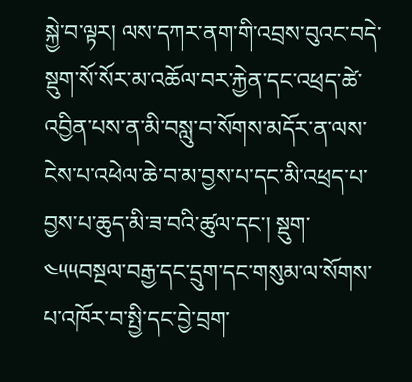སྐྱེ་བ་ལྟར། ལས་དཀར་ནག་གི་འབྲས་བུའང་བདེ་སྡུག་སོ་སོར་མ་འཆོལ་བར་རྐྱེན་དང་འཕྲད་ཚེ་འབྱིན་པས་ན་མི་བསླུ་བ་སོགས་མདོར་ན་ལས་ངེས་པ་འཕེལ་ཆེ་བ་མ་བྱས་པ་དང་མི་འཕྲད་པ་བྱས་པ་ཆུད་མི་ཟ་བའི་ཚུལ་དང་། སྡུག་
༤༥༥བསྔལ་བརྒྱ་དང་དྲུག་དང་གསུམ་ལ་སོགས་པ་འཁོར་བ་སྤྱི་དང་བྱེ་བྲག་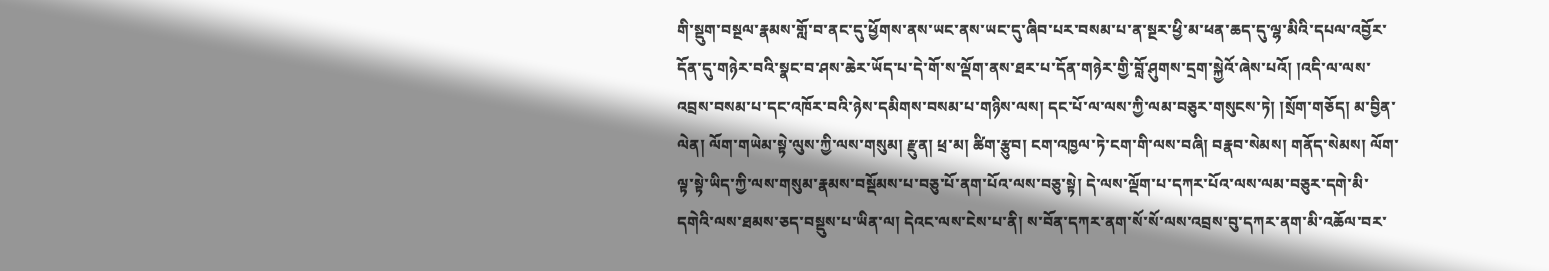གི་སྡུག་བསྔལ་རྣམས་གློ་བ་ནང་དུ་ཕྱོགས་ནས་ཡང་ནས་ཡང་དུ་ཞིབ་པར་བསམ་པ་ན་སྔར་ཕྱི་མ་ཕན་ཆད་དུ་ལྷ་མིའི་དཔལ་འབྱོར་དོན་དུ་གཉེར་བའི་སྣང་བ་ཤས་ཆེར་ཡོད་པ་དེ་གོ་ས་ལྡོག་ནས་ཐར་པ་དོན་གཉེར་གྱི་བློ་ཤུགས་དྲག་སྐྱེའོ་ཞེས་པའོ། །འདི་ལ་ལས་འབྲས་བསམ་པ་དང་འཁོར་བའི་ཉེས་དམིགས་བསམ་པ་གཉིས་ལས། དང་པོ་ལ་ལས་ཀྱི་ལམ་བཅུར་གསུངས་ཏེ། །སྲོག་གཅོད། མ་བྱིན་ལེན། ལོག་གཡེམ་སྟེ་ལུས་ཀྱི་ལས་གསུམ། རྫུན། ཕྲ་མ། ཚིག་རྩུབ། ངག་འཁྱལ་ཏེ་ངག་གི་ལས་བཞི། བརྣབ་སེམས། གནོད་སེམས། ལོག་ལྟ་སྟེ་ཡིད་ཀྱི་ལས་གསུམ་རྣམས་བསྡོམས་པ་བཅུ་པོ་ནག་པོའ་ལས་བཅུ་སྟེ། དེ་ལས་ལྡོག་པ་དཀར་པོའ་ལས་ལམ་བཅུར་དགེ་མི་དགེའི་ལས་ཐམས་ཅད་བསྡུས་པ་ཡིན་ལ། དེའང་ལས་ངེས་པ་ནི། ས་བོན་དཀར་ནག་སོ་སོ་ལས་འབྲས་བུ་དཀར་ནག་མི་འཆོལ་བར་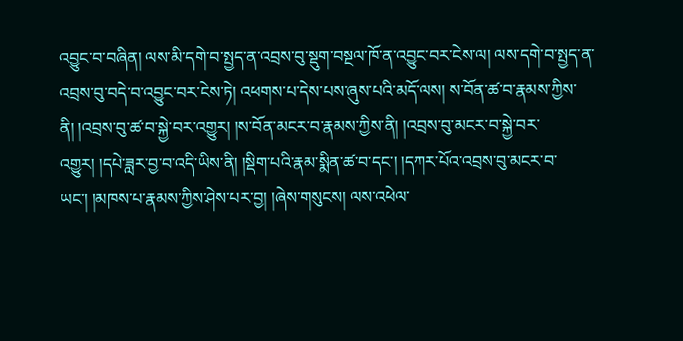འབྱུང་བ་བཞིན། ལས་མི་དགེ་བ་སྤྱད་ན་འབྲས་བུ་སྡུག་བསྔལ་ཁོ་ན་འབྱུང་བར་ངེས་ལ། ལས་དགེ་བ་སྤྱད་ན་འབྲས་བུ་བདེ་བ་འབྱུང་བར་ངེས་ཏེ། འཕགས་པ་དེས་པས་ཞུས་པའི་མདོ་ལས། ས་བོན་ཚ་བ་རྣམས་ཀྱིས་ནི། །འབྲས་བུ་ཚ་བ་སྐྱེ་བར་འགྱུར། །ས་བོན་མངར་བ་རྣམས་ཀྱིས་ནི། །འབྲས་བུ་མངར་བ་སྐྱེ་བར་འགྱུར། །དཔེ་ཟླར་བྱ་བ་འདི་ཡིས་ནི། །སྡིག་པའི་རྣམ་སྨིན་ཚ་བ་དང་། །དཀར་པོའ་འབྲས་བུ་མངར་བ་ཡང་། །མཁས་པ་རྣམས་ཀྱིས་ཤེས་པར་བྱ། །ཞེས་གསུངས། ལས་འཕེལ་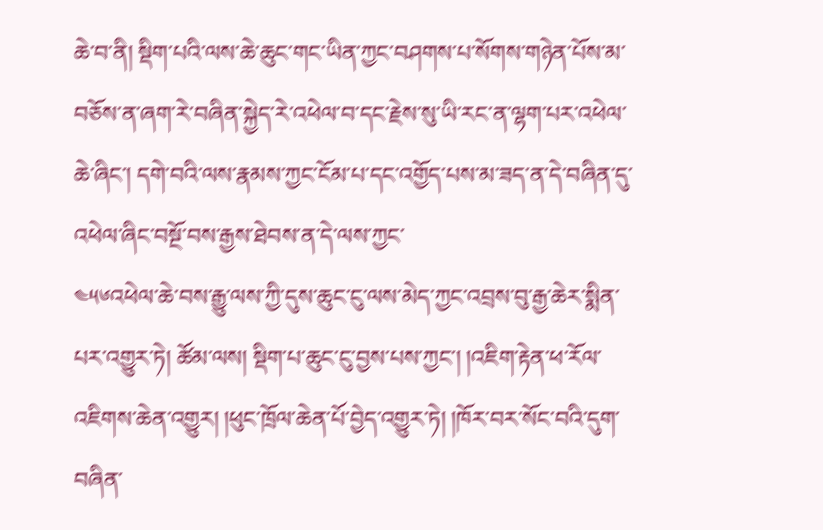ཆེ་བ་ནི། སྡིག་པའི་ལས་ཆེ་ཆུང་གང་ཡིན་ཀྱང་བཤགས་པ་སོགས་གཉེན་པོས་མ་བཅོས་ན་ཞག་རེ་བཞིན་སྐྱེད་རེ་འཕེལ་བ་དང་རྗེས་སུ་ཡི་རང་ན་ལྷག་པར་འཕེལ་ཆེ་ཞིང་། དགེ་བའི་ལས་རྣམས་ཀྱང་ངོམ་པ་དང་འགྱོད་པས་མ་ཟད་ན་དེ་བཞིན་དུ་འཕེལ་ཞིང་བསྔོ་བས་རྒྱས་ཐེབས་ན་དེ་ལས་ཀྱང་
༤༥༦འཕེལ་ཆེ་བས་རྒྱུ་ལས་ཀྱི་དུས་ཆུང་ངུ་ལས་མེད་ཀྱང་འབྲས་བུ་རྒྱ་ཆེར་སྨིན་པར་འགྱུར་ཏེ། ཚོམ་ལས། སྡིག་པ་ཆུང་ངུ་བྱས་པས་ཀྱང་། །འཇིག་རྟེན་ཕ་རོལ་འཇིགས་ཆེན་འགྱུར། །ཕུང་ཁྲོལ་ཆེན་པོ་བྱེད་འགྱུར་ཏེ། །ཁོར་བར་སོང་བའི་དུག་བཞིན་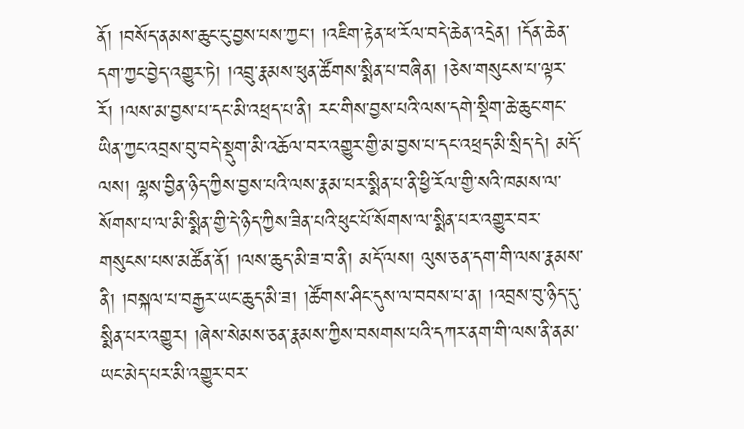ནོ། །བསོད་ནམས་ཆུང་ངུ་བྱས་པས་ཀྱང་། །འཇིག་རྟེན་ཕ་རོལ་བདེ་ཆེན་འདྲེན། །དོན་ཆེན་དག་ཀྱང་བྱེད་འགྱུར་ཏེ། །འབྲུ་རྣམས་ཕུན་ཚོགས་སྨིན་པ་བཞིན། །ཅེས་གསུངས་པ་ལྟར་རོ། །ལས་མ་བྱས་པ་དང་མི་འཕྲད་པ་ནི། རང་གིས་བྱས་པའི་ལས་དགེ་སྡིག་ཆེ་ཆུང་གང་ཡིན་ཀྱང་འབྲས་བུ་བདེ་སྡུག་མི་འཆོལ་བར་འགྱུར་གྱི་མ་བྱས་པ་དང་འཕྲད་མི་སྲིད་དེ། མདོ་ལས། ལྷས་བྱིན་ཉིད་ཀྱིས་བྱས་པའི་ལས་རྣམ་པར་སྨིན་པ་ནི་ཕྱི་རོལ་གྱི་སའི་ཁམས་ལ་སོགས་པ་ལ་མི་སྨིན་གྱི་དེ་ཉིད་ཀྱིས་ཟིན་པའི་ཕུང་པོ་སོགས་ལ་སྨིན་པར་འགྱུར་བར་གསུངས་པས་མཚོན་ནོ། །ལས་ཆུད་མི་ཟ་བ་ནི། མདོ་ལས། ལུས་ཅན་དག་གི་ལས་རྣམས་ནི། །བསྐལ་པ་བརྒྱར་ཡང་ཆུད་མི་ཟ། །ཚོགས་ཤིང་དུས་ལ་བབས་པ་ན། །འབྲས་བུ་ཉིད་དུ་སྨིན་པར་འགྱུར། །ཞེས་སེམས་ཅན་རྣམས་ཀྱིས་བསགས་པའི་དཀར་ནག་གི་ལས་ནི་ནམ་ཡང་མེད་པར་མི་འགྱུར་བར་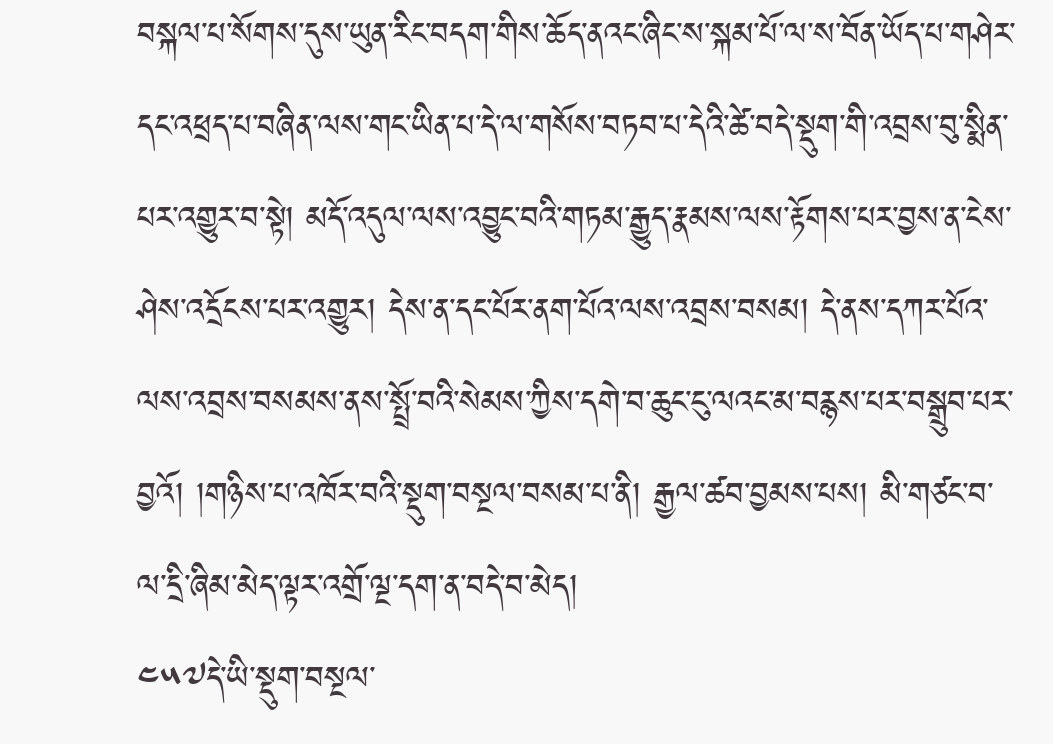བསྐལ་པ་སོགས་དུས་ཡུན་རིང་བདག་གིས་ཆོད་ནའང་ཞིང་ས་སྐམ་པོ་ལ་ས་བོན་ཡོད་པ་གཤེར་དང་འཕྲད་པ་བཞིན་ལས་གང་ཡིན་པ་དེ་ལ་གསོས་བཏབ་པ་དེའི་ཚེ་བདེ་སྡུག་གི་འབྲས་བུ་སྨིན་པར་འགྱུར་བ་སྟེ། མདོ་འདུལ་ལས་འབྱུང་བའི་གཏམ་རྒྱུད་རྣམས་ལས་རྟོགས་པར་བྱས་ན་ངེས་ཤེས་འདྲོངས་པར་འགྱུར། དེས་ན་དང་པོར་ནག་པོའ་ལས་འབྲས་བསམ། དེ་ནས་དཀར་པོའ་ལས་འབྲས་བསམས་ནས་སྤྲོ་བའི་སེམས་ཀྱིས་དགེ་བ་ཆུང་ངུ་ལའང་མ་བརྙས་པར་བསྒྲུབ་པར་བྱའོ། །གཉིས་པ་འཁོར་བའི་སྡུག་བསྔལ་བསམ་པ་ནི། རྒྱལ་ཚབ་བྱམས་པས། མི་གཙང་བ་ལ་དྲི་ཞིམ་མེད་ལྟར་འགྲོ་ལྔ་དག་ན་བདེ་བ་མེད།
༤༥༧དེ་ཡི་སྡུག་བསྔལ་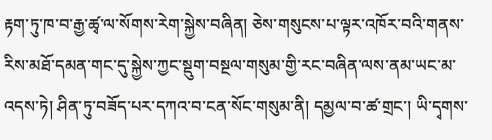རྟག་ཏུ་ཁ་བ་རྒྱ་ཚྭ་ལ་སོགས་རེག་སྐྱེས་བཞིན། ཅེས་གསུངས་པ་ལྟར་འཁོར་བའི་གནས་རིས་མཐོ་དམན་གང་དུ་སྐྱེས་ཀྱང་སྡུག་བསྔལ་གསུམ་གྱི་རང་བཞིན་ལས་ནམ་ཡང་མ་འདས་ཏེ། ཤིན་ཏུ་བཟོད་པར་དཀའ་བ་ངན་སོང་གསུམ་ནི། དམྱལ་བ་ཚ་གྲང་། ཡི་དྭགས་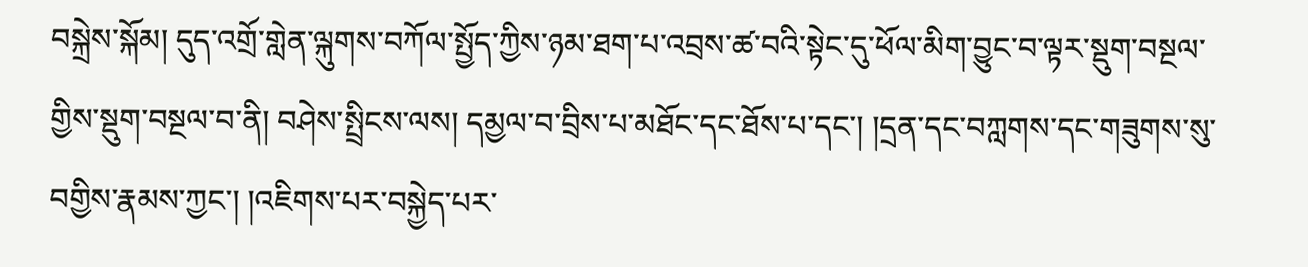བསྐྲེས་སྐོམ། དུད་འགྲོ་གླེན་ལྐུགས་བཀོལ་སྤྱོད་ཀྱིས་ཉམ་ཐག་པ་འབྲས་ཚ་བའི་སྟེང་དུ་ཕོལ་མིག་བྱུང་བ་ལྟར་སྡུག་བསྔལ་གྱིས་སྡུག་བསྔལ་བ་ནི། བཤེས་སྤྲིངས་ལས། དམྱལ་བ་བྲིས་པ་མཐོང་དང་ཐོས་པ་དང་། །དྲན་དང་བཀླགས་དང་གཟུགས་སུ་བགྱིས་རྣམས་ཀྱང་། །འཇིགས་པར་བསྐྱེད་པར་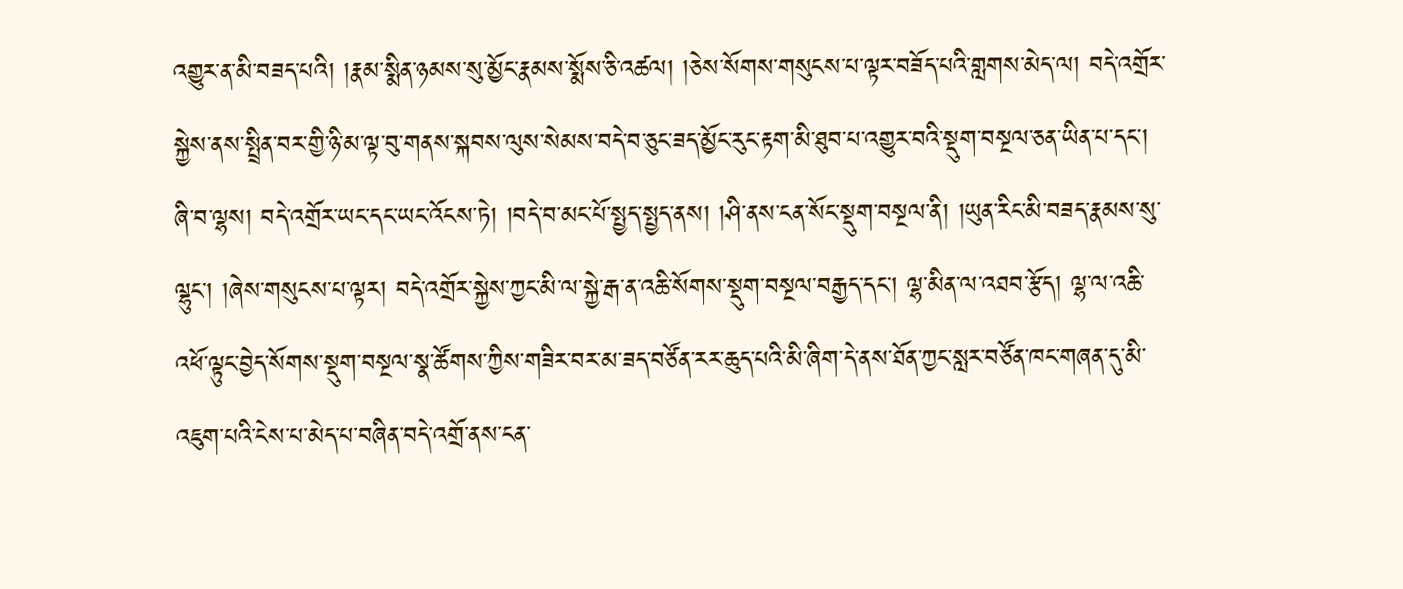འགྱུར་ན་མི་བཟད་པའི། །རྣམ་སྨིན་ཉམས་སུ་མྱོང་རྣམས་སྨོས་ཅི་འཚལ། །ཅེས་སོགས་གསུངས་པ་ལྟར་བཟོད་པའི་གླགས་མེད་ལ། བདེ་འགྲོར་སྐྱེས་ནས་སྤྲིན་བར་གྱི་ཉི་མ་ལྟ་བུ་གནས་སྐབས་ལུས་སེམས་བདེ་བ་ཅུང་ཟད་མྱོང་རུང་རྟག་མི་ཐུབ་པ་འགྱུར་བའི་སྡུག་བསྔལ་ཅན་ཡིན་པ་དང་། ཞི་བ་ལྷས། བདེ་འགྲོར་ཡང་དང་ཡང་འོངས་ཏེ། །བདེ་བ་མང་པོ་སྤྱད་སྤྱད་ནས། །ཤི་ནས་ངན་སོང་སྡུག་བསྔལ་ནི། །ཡུན་རིང་མི་བཟད་རྣམས་སུ་ལྷུང་། །ཞེས་གསུངས་པ་ལྟར། བདེ་འགྲོར་སྐྱེས་ཀྱང་མི་ལ་སྐྱེ་རྒ་ན་འཆི་སོགས་སྡུག་བསྔལ་བརྒྱད་དང་། ལྷ་མིན་ལ་འཐབ་རྩོད། ལྷ་ལ་འཆི་འཕོ་ལྟུང་བྱེད་སོགས་སྡུག་བསྔལ་སྣ་ཚོགས་ཀྱིས་གཟིར་བར་མ་ཟད་བཙོན་རར་ཆུད་པའི་མི་ཞིག་དེ་ནས་ཐོན་ཀྱང་སླར་བཙོན་ཁང་གཞན་དུ་མི་འཇུག་པའི་ངེས་པ་མེད་པ་བཞིན་བདེ་འགྲོ་ནས་ངན་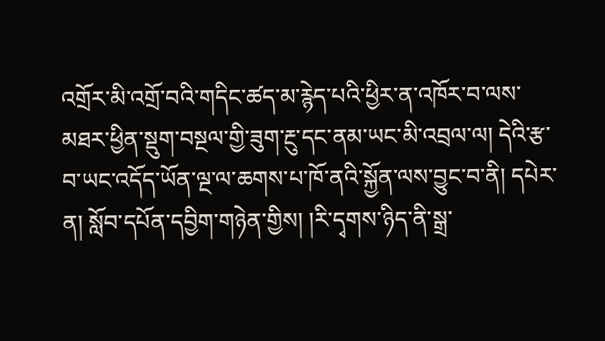འགྲོར་མི་འགྲོ་བའི་གདིང་ཚད་མ་རྙེད་པའི་ཕྱིར་ན་འཁོར་བ་ལས་མཐར་ཕྱིན་སྡུག་བསྔལ་གྱི་ཟུག་རྔུ་དང་ནམ་ཡང་མི་འབྲལ་ལ། དེའི་རྩ་བ་ཡང་འདོད་ཡོན་ལྔ་ལ་ཆགས་པ་ཁོ་ནའི་སྐྱོན་ལས་བྱུང་བ་ནི། དཔེར་ན། སློབ་དཔོན་དབྱིག་གཉེན་གྱིས། །རི་དྭགས་ཉིད་ནི་སྒྲ་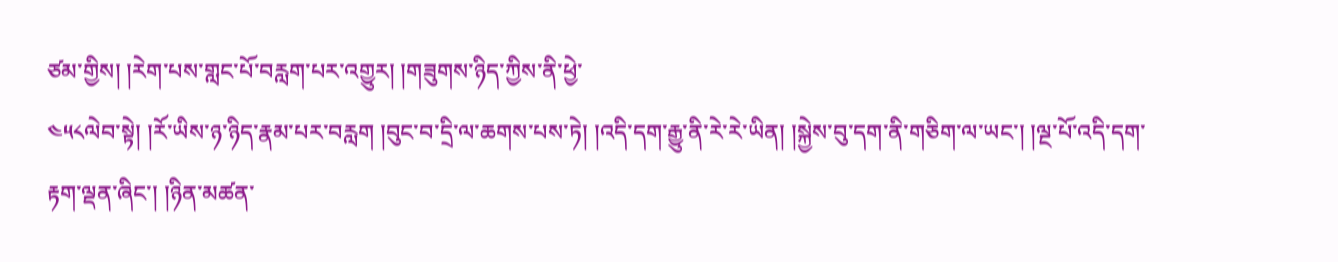ཙམ་གྱིས། །རེག་པས་གླང་པོ་བརླག་པར་འགྱུར། །གཟུགས་ཉིད་ཀྱིས་ནི་ཕྱེ་
༤༥༨ལེབ་སྟེ། །རོ་ཡིས་ཉ་ཉིད་རྣམ་པར་བརླག །བུང་བ་དྲི་ལ་ཆགས་པས་ཏེ། །འདི་དག་རྒྱུ་ནི་རེ་རེ་ཡིན། །སྐྱེས་བུ་དག་ནི་གཅིག་ལ་ཡང་། །ལྔ་པོ་འདི་དག་རྟག་ལྡན་ཞིང་། །ཉིན་མཚན་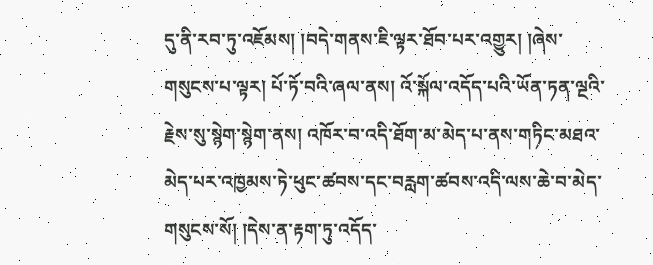དུ་ནི་རབ་ཏུ་འཇོམས། །བདེ་གནས་ཇི་ལྟར་ཐོབ་པར་འགྱུར། །ཞེས་གསུངས་པ་ལྟར། པོ་ཏོ་བའི་ཞལ་ནས། འོ་སྐོལ་འདོད་པའི་ཡོན་ཏན་ལྔའི་རྗེས་སུ་སྙེག་སྙེག་ནས། འཁོར་བ་འདི་ཐོག་མ་མེད་པ་ནས་གཏིང་མཐའ་མེད་པར་འཁྱམས་ཏེ་ཕུང་ཚབས་དང་བརླག་ཚབས་འདི་ལས་ཆེ་བ་མེད་གསུངས་སོ། །དེས་ན་རྟག་ཏུ་འདོད་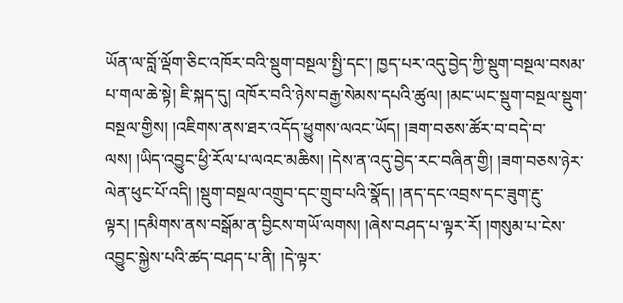ཡོན་ལ་བློ་ལྡོག་ཅིང་འཁོར་བའི་སྡུག་བསྔལ་སྤྱི་དང་། ཁྱད་པར་འདུ་བྱེད་ཀྱི་སྡུག་བསྔལ་བསམ་པ་གལ་ཆེ་སྟེ། ཇི་སྐད་དུ། འཁོར་བའི་ཉེས་བརྒྱ་སེམས་དཔའི་ཚུལ། །མང་ཡང་སྡུག་བསྔལ་སྡུག་བསྔལ་གྱིས། །འཇིགས་ནས་ཐར་འདོད་ཕྱུགས་ལའང་ཡོད། །ཟག་བཅས་ཚོར་བ་བདེ་བ་ལས། །ཡིད་འབྱུང་ཕྱི་རོལ་པ་ལའང་མཆིས། །དེས་ན་འདུ་བྱེད་རང་བཞིན་གྱི། །ཟག་བཅས་ཉེར་ལེན་ཕུང་པོ་འདི། །སྡུག་བསྔལ་འགྲུབ་དང་གྲུབ་པའི་སྣོད། །ནད་དང་འབྲས་དང་ཟུག་རྔུ་ལྟར། །དམིགས་ནས་བསྒོམ་ན་བྱིངས་གཡོ་ལགས། །ཞེས་བཤད་པ་ལྟར་རོ། །གསུམ་པ་ངེས་འབྱུང་སྐྱེས་པའི་ཚད་བཤད་པ་ནི། །དེ་ལྟར་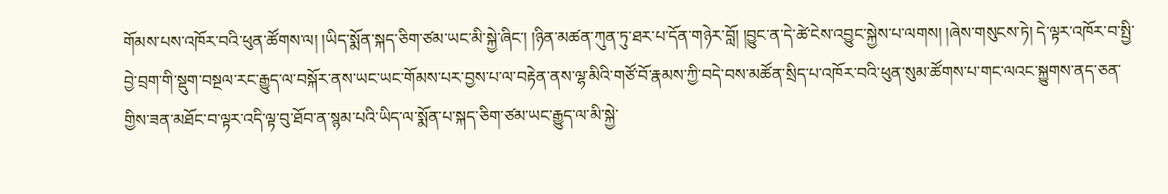གོམས་པས་འཁོར་བའི་ཕུན་ཚོགས་ལ། །ཡིད་སྨོན་སྐད་ཅིག་ཙམ་ཡང་མི་སྐྱེ་ཞིང་། །ཉིན་མཚན་ཀུན་ཏུ་ཐར་པ་དོན་གཉེར་བློ། །བྱུང་ན་དེ་ཚེ་ངེས་འབྱུང་སྐྱེས་པ་ལགས། །ཞེས་གསུངས་ཏེ། དེ་ལྟར་འཁོར་བ་སྤྱི་བྱེ་བྲག་གི་སྡུག་བསྔལ་རང་རྒྱུད་ལ་བསྐོར་ནས་ཡང་ཡང་གོམས་པར་བྱས་པ་ལ་བརྟེན་ནས་ལྷ་མིའི་གཙོ་བོ་རྣམས་ཀྱི་བདེ་བས་མཚོན་སྲིད་པ་འཁོར་བའི་ཕུན་སུམ་ཚོགས་པ་གང་ལའང་སྐྱུགས་ནད་ཅན་གྱིས་ཟན་མཐོང་བ་ལྟར་འདི་ལྟ་བུ་ཐོབ་ན་སྙམ་པའི་ཡིད་ལ་སྨོན་པ་སྐད་ཅིག་ཙམ་ཡང་རྒྱུད་ལ་མི་སྐྱེ་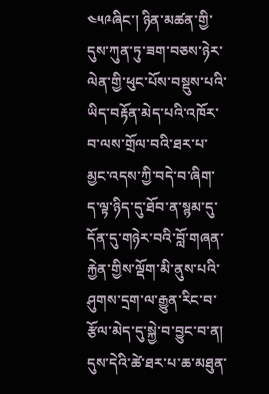༤༥༩ཞིང་། ཉིན་མཚན་གྱི་དུས་ཀུན་ཏུ་ཟག་བཅས་ཉེར་ལེན་གྱི་ཕུང་པོས་བསྡུས་པའི་ཡིད་བརྟོན་མེད་པའི་འཁོར་བ་ལས་གྲོལ་བའི་ཐར་པ་མྱང་འདས་ཀྱི་བདེ་བ་ཞིག་ད་ལྟ་ཉིད་དུ་ཐོབ་ན་སྙམ་དུ་དོན་དུ་གཉེར་བའི་བློ་གཞན་རྐྱེན་གྱིས་ལྡོག་མི་ནུས་པའི་ཤུགས་དྲག་ལ་རྒྱུན་རིང་བ་རྩོལ་མེད་དུ་སྐྱེ་བ་བྱུང་བ་ན། དུས་དེའི་ཚེ་ཐར་པ་ཆ་མཐུན་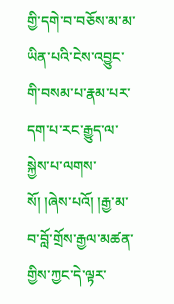གྱི་དགེ་བ་བཅོས་མ་མ་ཡིན་པའི་ངེས་འབྱུང་གི་བསམ་པ་རྣམ་པར་དག་པ་རང་རྒྱུད་ལ་སྐྱེས་པ་ལགས་སོ། །ཞེས་པའོ། །རྒྱ་མ་བ་བློ་གྲོས་རྒྱལ་མཚན་གྱིས་ཀྱང་དེ་ལྟར་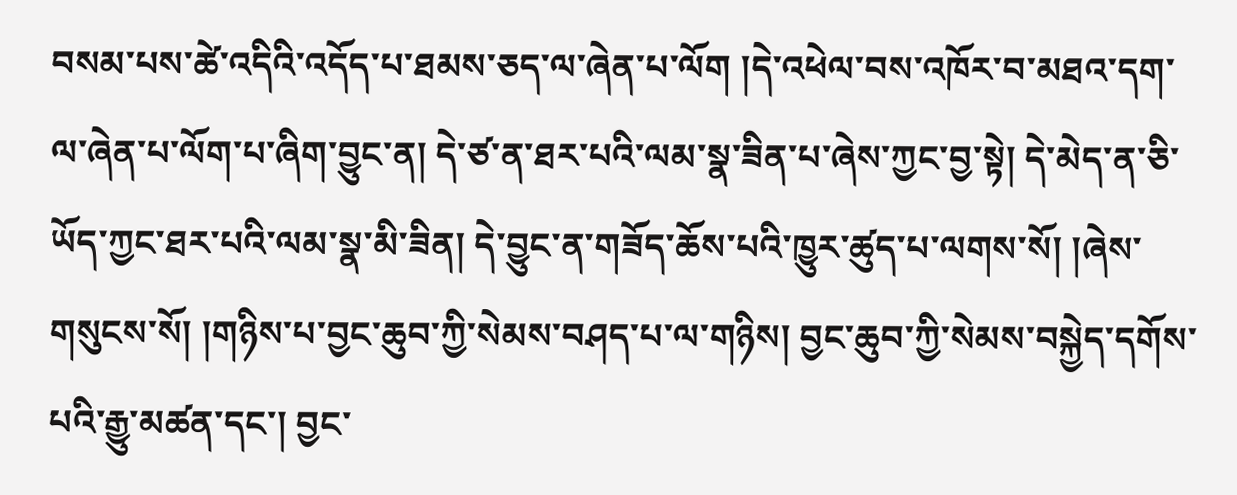བསམ་པས་ཚེ་འདིའི་འདོད་པ་ཐམས་ཅད་ལ་ཞེན་པ་ལོག །དེ་འཕེལ་བས་འཁོར་བ་མཐའ་དག་ལ་ཞེན་པ་ལོག་པ་ཞིག་བྱུང་ན། དེ་ཙ་ན་ཐར་པའི་ལམ་སྣ་ཟིན་པ་ཞེས་ཀྱང་བྱ་སྟེ། དེ་མེད་ན་ཅི་ཡོད་ཀྱང་ཐར་པའི་ལམ་སྣ་མི་ཟིན། དེ་བྱུང་ན་གཟོད་ཆོས་པའི་ཁྱུར་ཚུད་པ་ལགས་སོ། །ཞེས་གསུངས་སོ། །གཉིས་པ་བྱང་ཆུབ་ཀྱི་སེམས་བཤད་པ་ལ་གཉིས། བྱང་ཆུབ་ཀྱི་སེམས་བསྐྱེད་དགོས་པའི་རྒྱུ་མཚན་དང་། བྱང་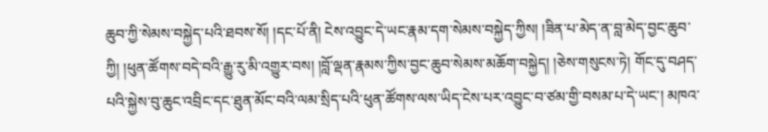ཆུབ་ཀྱི་སེམས་བསྐྱེད་པའི་ཐབས་སོ། །དང་པོ་ནི། ངེས་འབྱུང་དེ་ཡང་རྣམ་དག་སེམས་བསྐྱེད་ཀྱིས། །ཟིན་པ་མེད་ན་བླ་མེད་བྱང་ཆུབ་ཀྱི། །ཕུན་ཚོགས་བདེ་བའི་རྒྱུ་རུ་མི་འགྱུར་བས། །བློ་ལྡན་རྣམས་ཀྱིས་བྱང་ཆུབ་སེམས་མཆོག་བསྐྱེད། །ཅེས་གསུངས་ཏེ། གོང་དུ་བཤད་པའི་སྐྱེས་བུ་ཆུང་འབྲིང་དང་ཐུན་མོང་བའི་ལམ་སྲིད་པའི་ཕུན་ཚོགས་ལས་ཡིད་ངེས་པར་འབྱུང་བ་ཙམ་གྱི་བསམ་པ་དེ་ཡང་། མཁའ་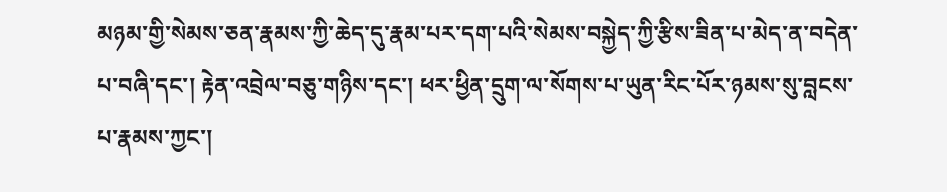མཉམ་གྱི་སེམས་ཅན་རྣམས་ཀྱི་ཆེད་དུ་རྣམ་པར་དག་པའི་སེམས་བསྐྱེད་ཀྱི་རྩིས་ཟིན་པ་མེད་ན་བདེན་པ་བཞི་དང་། རྟེན་འབྲེལ་བཅུ་གཉིས་དང་། ཕར་ཕྱིན་དྲུག་ལ་སོགས་པ་ཡུན་རིང་པོར་ཉམས་སུ་བླངས་པ་རྣམས་ཀྱང་།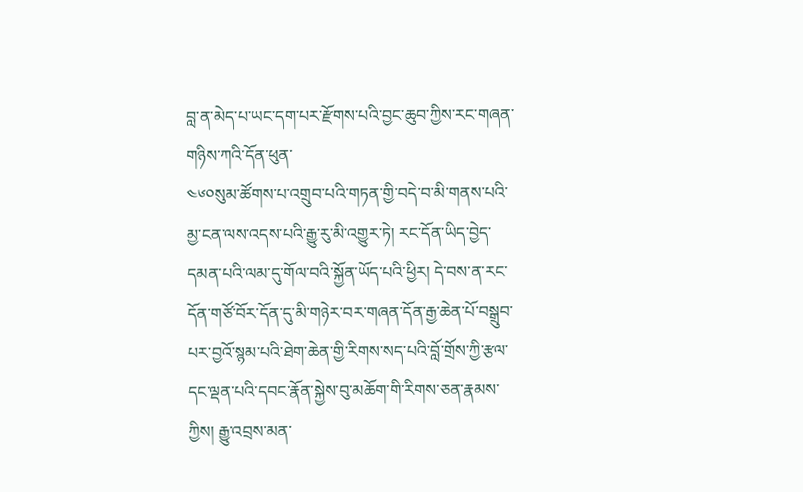བླ་ན་མེད་པ་ཡང་དག་པར་རྫོགས་པའི་བྱང་ཆུབ་ཀྱིས་རང་གཞན་གཉིས་ཀའི་དོན་ཕུན་
༤༦༠སུམ་ཚོགས་པ་འགྲུབ་པའི་གཏན་གྱི་བདེ་བ་མི་གནས་པའི་མྱ་ངན་ལས་འདས་པའི་རྒྱུ་རུ་མི་འགྱུར་ཏེ། རང་དོན་ཡིད་བྱེད་དམན་པའི་ལམ་དུ་གོལ་བའི་སྐྱོན་ཡོད་པའི་ཕྱིར། དེ་བས་ན་རང་དོན་གཙོ་བོར་དོན་དུ་མི་གཉེར་བར་གཞན་དོན་རྒྱ་ཆེན་པོ་བསྒྲུབ་པར་བྱའོ་སྙམ་པའི་ཐེག་ཆེན་གྱི་རིགས་སད་པའི་བློ་གྲོས་ཀྱི་རྩལ་དང་ལྡན་པའི་དབང་རྣོན་སྐྱེས་བུ་མཆོག་གི་རིགས་ཅན་རྣམས་ཀྱིས། རྒྱུ་འབྲས་མན་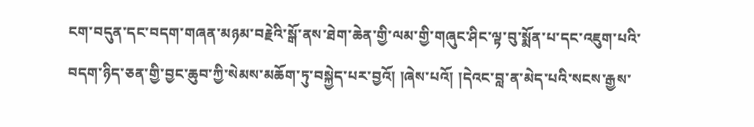ངག་བདུན་དང་བདག་གཞན་མཉམ་བརྗེའི་སྒོ་ནས་ཐེག་ཆེན་གྱི་ལམ་གྱི་གཞུང་ཤིང་ལྟ་བུ་སྨོན་པ་དང་འཇུག་པའི་བདག་ཉིད་ཅན་གྱི་བྱང་ཆུབ་ཀྱི་སེམས་མཆོག་ཏུ་བསྐྱེད་པར་བྱའོ། །ཞེས་པའོ། །དེའང་བླ་ན་མེད་པའི་སངས་རྒྱས་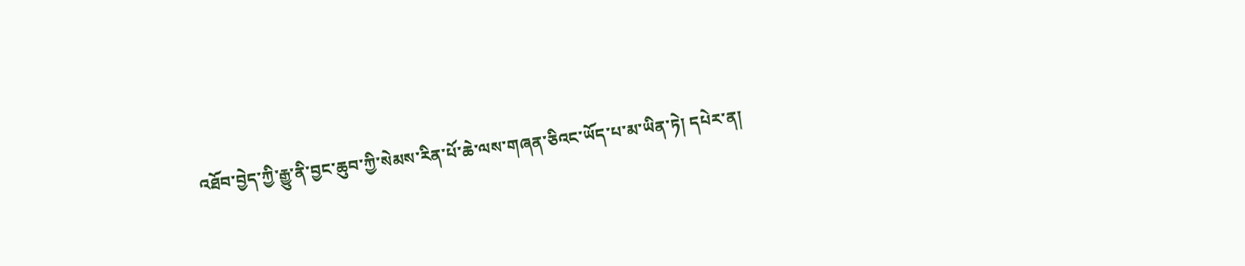འཐོབ་བྱེད་ཀྱི་རྒྱུ་ནི་བྱང་ཆུབ་ཀྱི་སེམས་རིན་པོ་ཆེ་ལས་གཞན་ཅིའང་ཡོད་པ་མ་ཡིན་ཏེ། དཔེར་ན།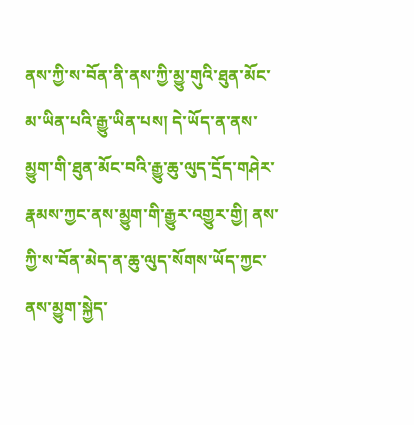ནས་ཀྱི་ས་བོན་ནི་ནས་ཀྱི་མྱུ་གུའི་ཐུན་མོང་མ་ཡིན་པའི་རྒྱུ་ཡིན་པས། དེ་ཡོད་ན་ནས་མྱུག་གི་ཐུན་མོང་བའི་རྒྱུ་ཆུ་ལུད་དྲོད་གཤེར་རྣམས་ཀྱང་ནས་མྱུག་གི་རྒྱུར་འགྱུར་གྱི། ནས་ཀྱི་ས་བོན་མེད་ན་ཆུ་ལུད་སོགས་ཡོད་ཀྱང་ནས་མྱུག་སྐྱེད་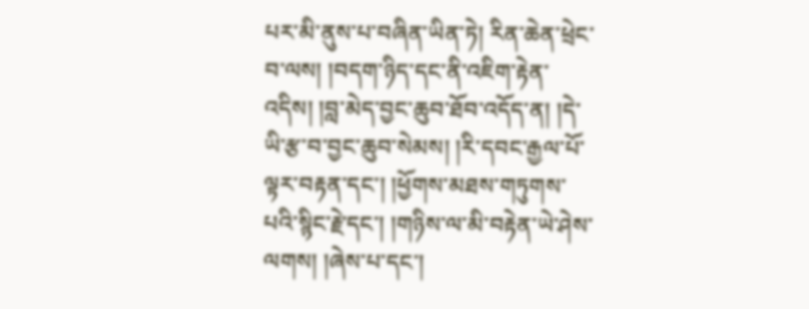པར་མི་ནུས་པ་བཞིན་ཡིན་ཏེ། རིན་ཆེན་ཕྲེང་བ་ལས། །བདག་ཉིད་དང་ནི་འཇིག་རྟེན་འདིས། །བླ་མེད་བྱང་ཆུབ་ཐོབ་འདོད་ན། །དེ་ཡི་རྩ་བ་བྱང་ཆུབ་སེམས། །རི་དབང་རྒྱལ་པོ་ལྟར་བརྟན་དང་། །ཕྱོགས་མཐས་གཏུགས་པའི་སྙིང་རྗེ་དང་། །གཉིས་ལ་མི་བརྟེན་ཡེ་ཤེས་ལགས། །ཞེས་པ་དང་།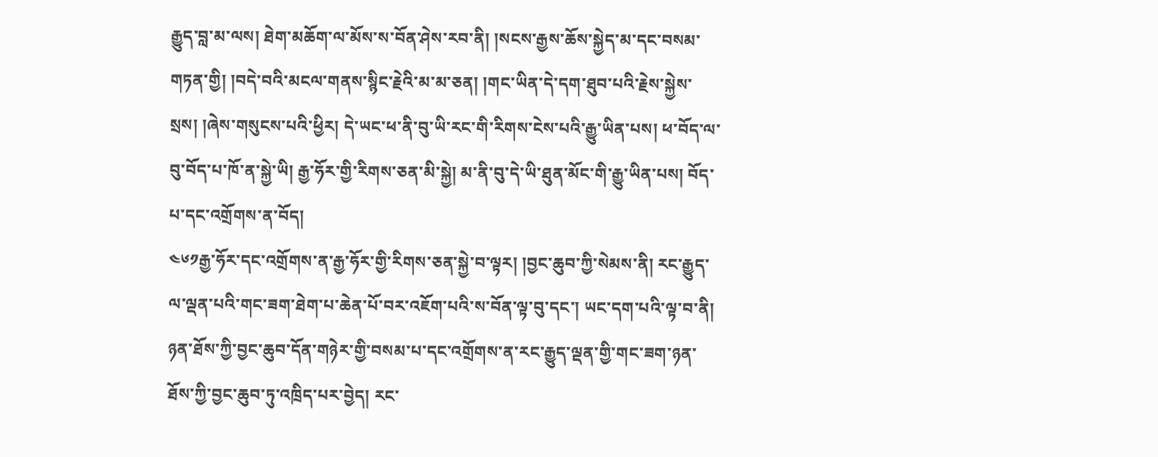རྒྱུད་བླ་མ་ལས། ཐེག་མཆོག་ལ་མོས་ས་བོན་ཤེས་རབ་ནི། །སངས་རྒྱས་ཆོས་སྐྱེད་མ་དང་བསམ་གཏན་གྱི། །བདེ་བའི་མངལ་གནས་སྙིང་རྗེའི་མ་མ་ཅན། །གང་ཡིན་དེ་དག་ཐུབ་པའི་རྗེས་སྐྱེས་སྲས། །ཞེས་གསུངས་པའི་ཕྱིར། དེ་ཡང་ཕ་ནི་བུ་ཡི་རང་གི་རིགས་ངེས་པའི་རྒྱུ་ཡིན་པས། ཕ་བོད་ལ་བུ་བོད་པ་ཁོ་ན་སྐྱེ་ཡི། རྒྱ་ཧོར་གྱི་རིགས་ཅན་མི་སྐྱེ། མ་ནི་བུ་དེ་ཡི་ཐུན་མོང་གི་རྒྱུ་ཡིན་པས། བོད་པ་དང་འགྲོགས་ན་བོད།
༤༦༡རྒྱ་ཧོར་དང་འགྲོགས་ན་རྒྱ་ཧོར་གྱི་རིགས་ཅན་སྐྱེ་བ་ལྟར། །བྱང་ཆུབ་ཀྱི་སེམས་ནི། རང་རྒྱུད་ལ་ལྡན་པའི་གང་ཟག་ཐེག་པ་ཆེན་པོ་བར་འཇོག་པའི་ས་བོན་ལྟ་བུ་དང་། ཡང་དག་པའི་ལྟ་བ་ནི། ཉན་ཐོས་ཀྱི་བྱང་ཆུབ་དོན་གཉེར་གྱི་བསམ་པ་དང་འགྲོགས་ན་རང་རྒྱུད་ལྡན་གྱི་གང་ཟག་ཉན་ཐོས་ཀྱི་བྱང་ཆུབ་ཏུ་འཁྲིད་པར་བྱེད། རང་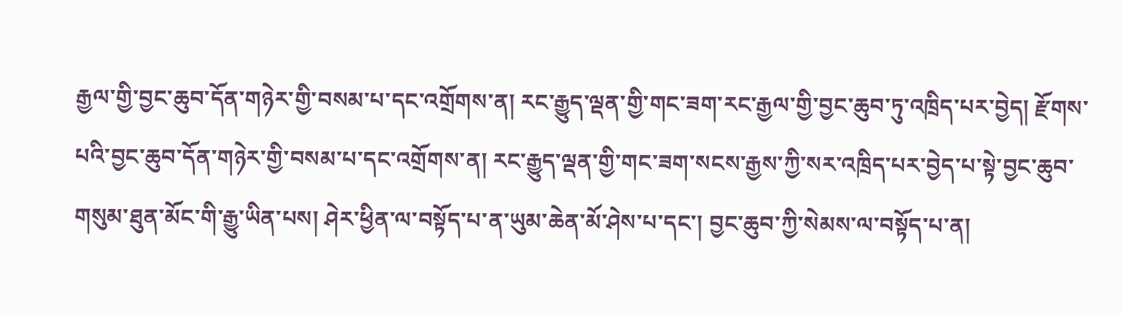རྒྱལ་གྱི་བྱང་ཆུབ་དོན་གཉེར་གྱི་བསམ་པ་དང་འགྲོགས་ན། རང་རྒྱུད་ལྡན་གྱི་གང་ཟག་རང་རྒྱལ་གྱི་བྱང་ཆུབ་ཏུ་འཁྲིད་པར་བྱེད། རྫོགས་པའི་བྱང་ཆུབ་དོན་གཉེར་གྱི་བསམ་པ་དང་འགྲོགས་ན། རང་རྒྱུད་ལྡན་གྱི་གང་ཟག་སངས་རྒྱས་ཀྱི་སར་འཁྲིད་པར་བྱེད་པ་སྟེ་བྱང་ཆུབ་གསུམ་ཐུན་མོང་གི་རྒྱུ་ཡིན་པས། ཤེར་ཕྱིན་ལ་བསྟོད་པ་ན་ཡུམ་ཆེན་མོ་ཤེས་པ་དང་། བྱང་ཆུབ་ཀྱི་སེམས་ལ་བསྟོད་པ་ན།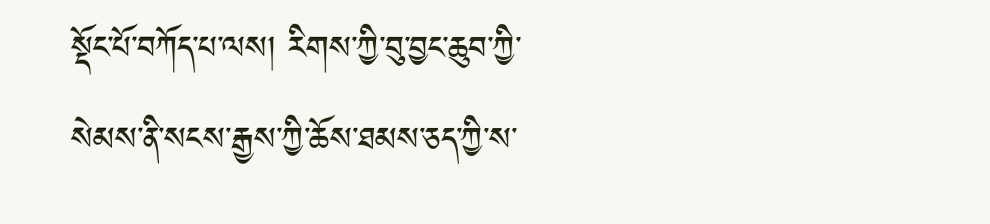སྡོང་པོ་བཀོད་པ་ལས། རིགས་ཀྱི་བུ་བྱང་ཆུབ་ཀྱི་སེམས་ནི་སངས་རྒྱས་ཀྱི་ཆོས་ཐམས་ཅད་ཀྱི་ས་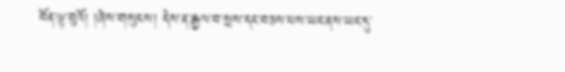བོན་ལྟ་བུའོ། །ཞེས་གསུངས། དེས་ན་རྒྱལ་བ་སྲས་དང་བཅས་པས་ཡང་ནས་ཡང་དུ་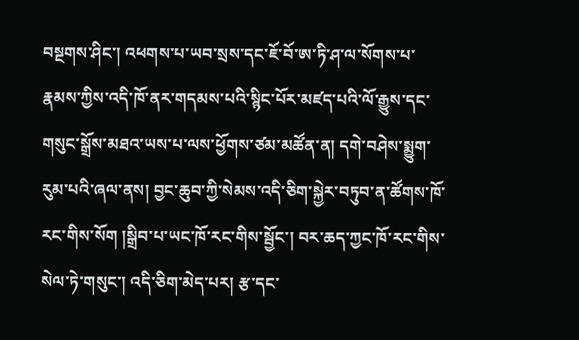བསྔགས་ཤིང་། འཕགས་པ་ཡབ་སྲས་དང་ཇོ་བོ་ཨ་ཏི་ཤ་ལ་སོགས་པ་རྣམས་ཀྱིས་འདི་ཁོ་ནར་གདམས་པའི་སྙིང་པོར་མཛད་པའི་ལོ་རྒྱུས་དང་གསུང་སྒྲོས་མཐའ་ཡས་པ་ལས་ཕྱོགས་ཙམ་མཚོན་ན། དགེ་བཤེས་སྨྱུག་རུམ་པའི་ཞལ་ནས། བྱང་ཆུབ་ཀྱི་སེམས་འདི་ཅིག་སྐྱེར་བཏུབ་ན་ཚོགས་ཁོ་རང་གིས་སོག །སྒྲིབ་པ་ཡང་ཁོ་རང་གིས་སྦྱོང་། བར་ཆད་ཀྱང་ཁོ་རང་གིས་སེལ་ཏེ་གསུང་། འདི་ཅིག་མེད་པར། རྩ་དང་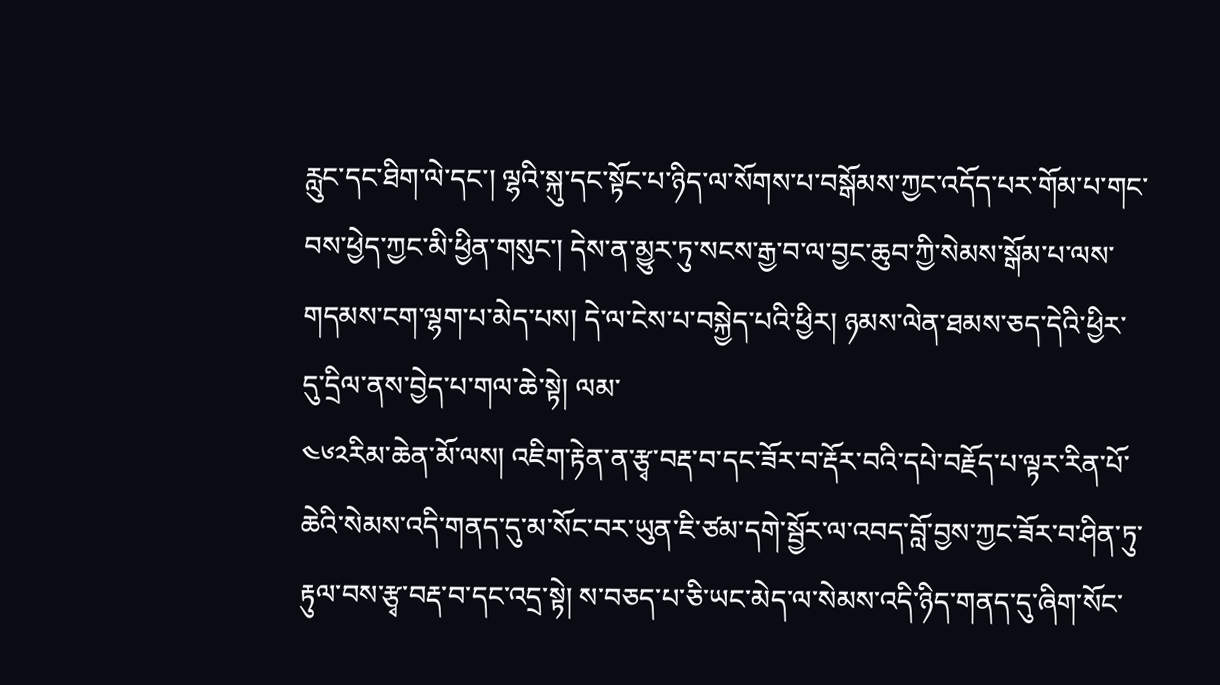རླུང་དང་ཐིག་ལེ་དང་། ལྷའི་སྐུ་དང་སྟོང་པ་ཉིད་ལ་སོགས་པ་བསྒོམས་ཀྱང་འདོད་པར་གོམ་པ་གང་བས་ཕྱེད་ཀྱང་མི་ཕྱིན་གསུང་། དེས་ན་མྱུར་ཏུ་སངས་རྒྱ་བ་ལ་བྱང་ཆུབ་ཀྱི་སེམས་སྒོམ་པ་ལས་གདམས་ངག་ལྷག་པ་མེད་པས། དེ་ལ་ངེས་པ་བསྐྱེད་པའི་ཕྱིར། ཉམས་ལེན་ཐམས་ཅད་དེའི་ཕྱིར་དུ་དྲིལ་ནས་བྱེད་པ་གལ་ཆེ་སྟེ། ལམ་
༤༦༢རིམ་ཆེན་མོ་ལས། འཇིག་རྟེན་ན་རྩྭ་བརྡ་བ་དང་ཟོར་བ་རྡོར་བའི་དཔེ་བརྗོད་པ་ལྟར་རིན་པོ་ཆེའི་སེམས་འདི་གནད་དུ་མ་སོང་བར་ཡུན་ཇི་ཙམ་དགེ་སྦྱོར་ལ་འབད་བློ་བྱས་ཀྱང་ཟོར་བ་ཤིན་ཏུ་རྟུལ་བས་རྩྭ་བརྡ་བ་དང་འདྲ་སྟེ། ས་བཅད་པ་ཅི་ཡང་མེད་ལ་སེམས་འདི་ཉིད་གནད་དུ་ཞིག་སོང་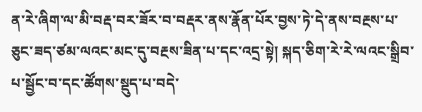ན་རེ་ཞིག་ལ་མི་བརྡ་བར་ཟོར་བ་བརྡར་ནས་རྣོན་པོར་བྱས་ཏེ་དེ་ནས་བརྔས་པ་ཅུང་ཟད་ཙམ་ལའང་མང་དུ་བརྔས་ཟིན་པ་དང་འདྲ་སྟེ། སྐད་ཅིག་རེ་རེ་ལའང་སྒྲིབ་པ་སྦྱོང་བ་དང་ཚོགས་སྡུད་པ་བདེ་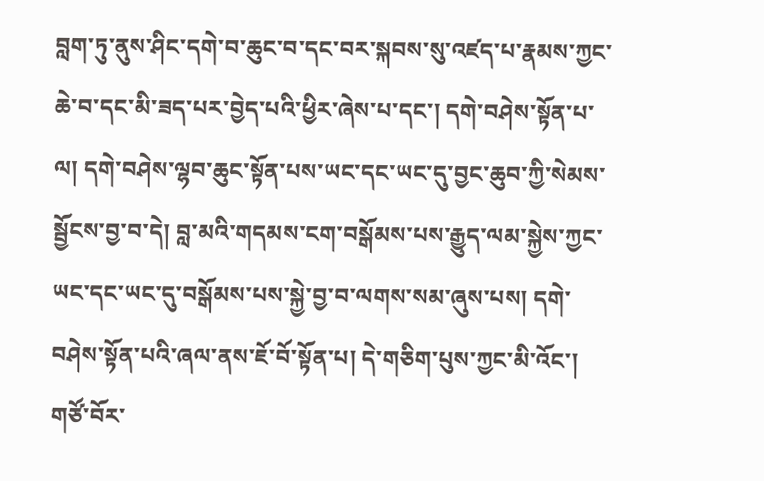བླག་ཏུ་ནུས་ཤིང་དགེ་བ་ཆུང་བ་དང་བར་སྐབས་སུ་འཛད་པ་རྣམས་ཀྱང་ཆེ་བ་དང་མི་ཟད་པར་བྱེད་པའི་ཕྱིར་ཞེས་པ་དང་། དགེ་བཤེས་སྟོན་པ་ལ། དགེ་བཤེས་ལྷབ་ཆུང་སྟོན་པས་ཡང་དང་ཡང་དུ་བྱང་ཆུབ་ཀྱི་སེམས་སྦྱོངས་བྱ་བ་དེ། བླ་མའི་གདམས་ངག་བསྒོམས་པས་རྒྱུད་ལམ་སྐྱེས་ཀྱང་ཡང་དང་ཡང་དུ་བསྒོམས་པས་སྐྱེ་བྱ་བ་ལགས་སམ་ཞུས་པས། དགེ་བཤེས་སྟོན་པའི་ཞལ་ནས་ཇོ་བོ་སྟོན་པ། དེ་གཅིག་པུས་ཀྱང་མི་འོང་། གཙོ་བོར་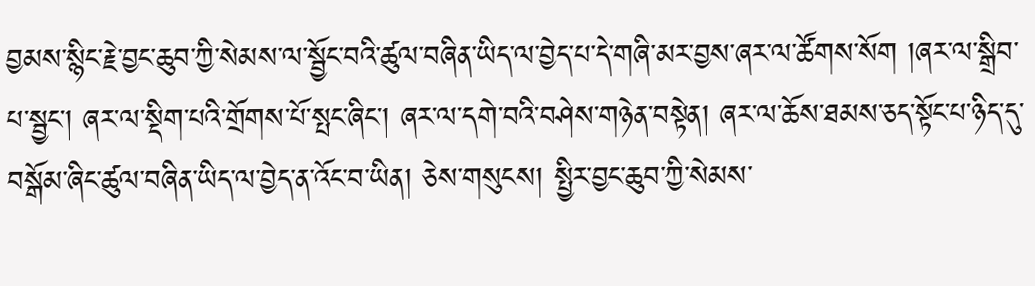བྱམས་སྙིང་རྗེ་བྱང་ཆུབ་ཀྱི་སེམས་ལ་སྦྱོང་བའི་ཚུལ་བཞིན་ཡིད་ལ་བྱེད་པ་དེ་གཞི་མར་བྱས་ཞར་ལ་ཚོགས་སོག །ཞར་ལ་སྒྲིབ་པ་སྦྱང་། ཞར་ལ་སྡིག་པའི་གྲོགས་པོ་སྤང་ཞིང་། ཞར་ལ་དགེ་བའི་བཤེས་གཉེན་བསྟེན། ཞར་ལ་ཆོས་ཐམས་ཅད་སྟོང་པ་ཉིད་དུ་བསྒོམ་ཞིང་ཚུལ་བཞིན་ཡིད་ལ་བྱེད་ན་འོང་བ་ཡིན། ཅེས་གསུངས། སྤྱིར་བྱང་ཆུབ་ཀྱི་སེམས་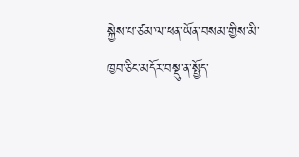སྐྱེས་པ་ཙམ་ལ་ཕན་ཡོན་བསམ་གྱིས་མི་ཁྱབ་ཅིང་མདོར་བསྡུ་ན་སྤྱོད་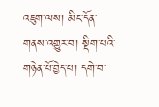འཇུག་ལས། མིང་དོན་གནས་འགྱུར་བ། སྡིག་པའི་གཉེན་པོ་བྱེད་པ། དགེ་བ་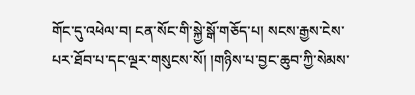གོང་དུ་འཕེལ་བ། ངན་སོང་གི་སྐྱེ་སྒོ་གཅོད་པ། སངས་རྒྱས་ངེས་པར་ཐོབ་པ་དང་ལྔར་གསུངས་སོ། །གཉིས་པ་བྱང་ཆུབ་ཀྱི་སེམས་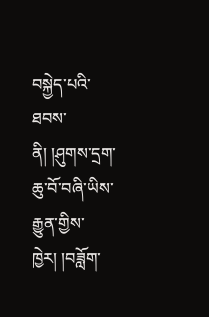བསྐྱེད་པའི་ཐབས་ནི། །ཤུགས་དྲག་ཆུ་བོ་བཞི་ཡིས་རྒྱུན་གྱིས་ཁྱེར། །བཟློག་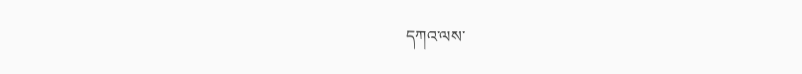དཀའ་ལས་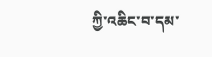ཀྱི་འཆིང་བ་དམ་